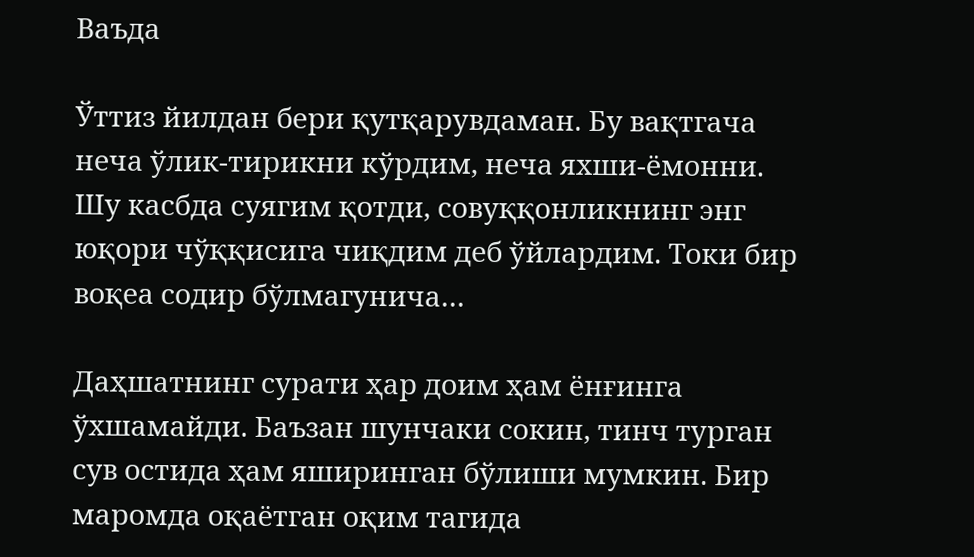Ваъда

Ўттиз йилдан бери қутқарувдаман. Бу вақтгача неча ўлик-тирикни кўрдим, неча яхши-ёмонни. Шу касбда суягим қотди, совуққонликнинг энг юқори чўққисига чиқдим деб ўйлардим. Токи бир воқеа содир бўлмагунича…

Даҳшатнинг сурати ҳар доим ҳам ёнғинга ўхшамайди. Баъзан шунчаки сокин, тинч турган сув остида ҳам яширинган бўлиши мумкин. Бир маромда оқаётган оқим тагида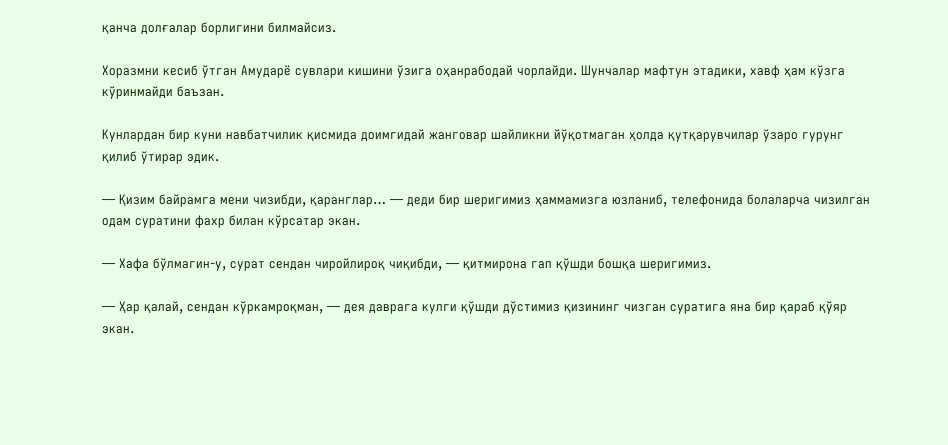қанча долғалар борлигини билмайсиз.

Хоразмни кесиб ўтган Амударё сувлари кишини ўзига оҳанрабодай чорлайди. Шунчалар мафтун этадики, хавф ҳам кўзга кўринмайди баъзан.

Кунлардан бир куни навбатчилик қисмида доимгидай жанговар шайликни йўқотмаган ҳолда қутқарувчилар ўзаро гурунг қилиб ўтирар эдик.

— Қизим байрамга мени чизибди, қаранглар… — деди бир шеригимиз ҳаммамизга юзланиб, телефонида болаларча чизилган одам суратини фахр билан кўрсатар экан.

— Хафа бўлмагин-у, сурат сендан чиройлироқ чиқибди, — қитмирона гап қўшди бошқа шеригимиз.

— Ҳар қалай, сендан кўркамроқман, — дея даврага кулги қўшди дўстимиз қизининг чизган суратига яна бир қараб қўяр экан.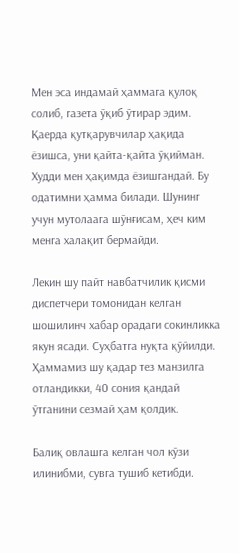Мен эса индамай ҳаммага қулоқ солиб, газета ўқиб ўтирар эдим. Қаерда қутқарувчилар ҳақида ёзишса, уни қайта-қайта ўқийман. Худди мен ҳақимда ёзишгандай. Бу одатимни ҳамма билади. Шунинг учун мутолаага шўнғисам, ҳеч ким менга халақит бермайди.

Лекин шу пайт навбатчилик қисми диспетчери томонидан келган шошилинч хабар орадаги сокинликка якун ясади. Суҳбатга нуқта қўйилди. Ҳаммамиз шу қадар тез манзилга отландикки, 40 сония қандай ўтганини сезмай ҳам қолдик.

Балиқ овлашга келган чол кўзи илинибми, сувга тушиб кетибди.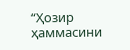“Ҳозир ҳаммасини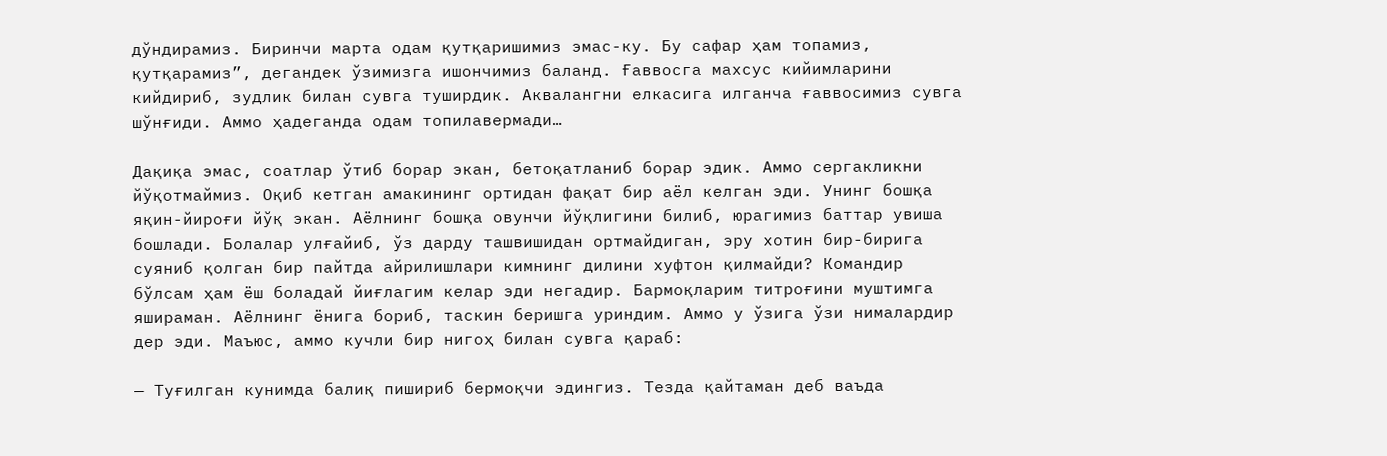дўндирамиз. Биринчи марта одам қутқаришимиз эмас-ку. Бу сафар ҳам топамиз, қутқарамиз”, дегандек ўзимизга ишончимиз баланд. Ғаввосга махсус кийимларини кийдириб, зудлик билан сувга туширдик. Аквалангни елкасига илганча ғаввосимиз сувга шўнғиди. Аммо ҳадеганда одам топилавермади…

Дақиқа эмас, соатлар ўтиб борар экан, бетоқатланиб борар эдик. Аммо сергакликни йўқотмаймиз. Оқиб кетган амакининг ортидан фақат бир аёл келган эди. Унинг бошқа яқин-йироғи йўқ экан. Аёлнинг бошқа овунчи йўқлигини билиб, юрагимиз баттар увиша бошлади. Болалар улғайиб, ўз дарду ташвишидан ортмайдиган, эру хотин бир-бирига суяниб қолган бир пайтда айрилишлари кимнинг дилини хуфтон қилмайди? Командир бўлсам ҳам ёш боладай йиғлагим келар эди негадир. Бармоқларим титроғини муштимга яшираман. Аёлнинг ёнига бориб, таскин беришга уриндим. Аммо у ўзига ўзи нималардир дер эди. Маъюс, аммо кучли бир нигоҳ билан сувга қараб:

— Туғилган кунимда балиқ пишириб бермоқчи эдингиз. Тезда қайтаман деб ваъда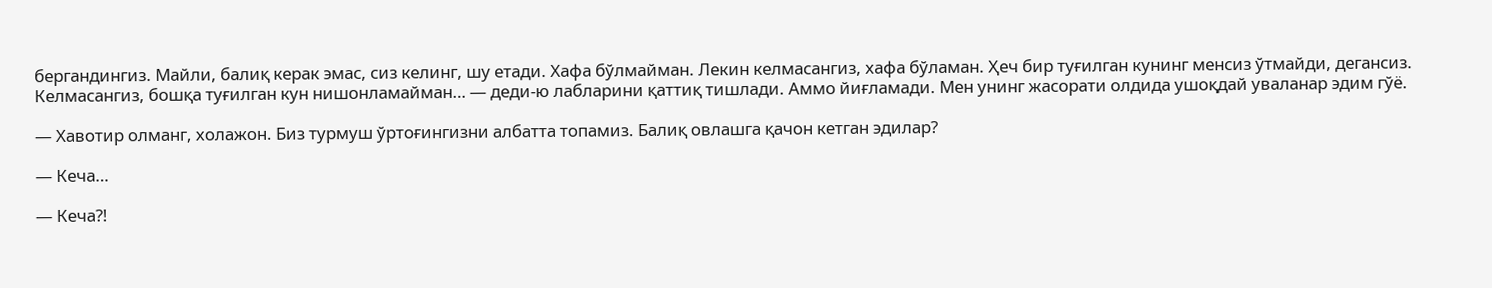бергандингиз. Майли, балиқ керак эмас, сиз келинг, шу етади. Хафа бўлмайман. Лекин келмасангиз, хафа бўламан. Ҳеч бир туғилган кунинг менсиз ўтмайди, дегансиз. Келмасангиз, бошқа туғилган кун нишонламайман… — деди-ю лабларини қаттиқ тишлади. Аммо йиғламади. Мен унинг жасорати олдида ушоқдай уваланар эдим гўё.

— Хавотир олманг, холажон. Биз турмуш ўртоғингизни албатта топамиз. Балиқ овлашга қачон кетган эдилар?

— Кеча…

— Кеча?!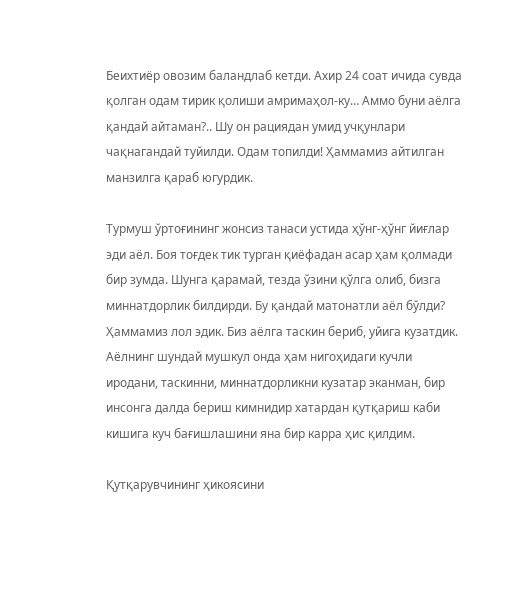Беихтиёр овозим баландлаб кетди. Ахир 24 соат ичида сувда қолган одам тирик қолиши амримаҳол-ку… Аммо буни аёлга қандай айтаман?.. Шу он рациядан умид учқунлари чақнагандай туйилди. Одам топилди! Ҳаммамиз айтилган манзилга қараб югурдик.

Турмуш ўртоғининг жонсиз танаси устида ҳўнг-ҳўнг йиғлар эди аёл. Боя тоғдек тик турган қиёфадан асар ҳам қолмади бир зумда. Шунга қарамай, тезда ўзини қўлга олиб, бизга миннатдорлик билдирди. Бу қандай матонатли аёл бўлди? Ҳаммамиз лол эдик. Биз аёлга таскин бериб, уйига кузатдик. Аёлнинг шундай мушкул онда ҳам нигоҳидаги кучли иродани, таскинни, миннатдорликни кузатар эканман, бир инсонга далда бериш кимнидир хатардан қутқариш каби кишига куч бағишлашини яна бир карра ҳис қилдим.

Қутқарувчининг ҳикоясини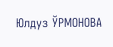Юлдуз ЎРМОНОВА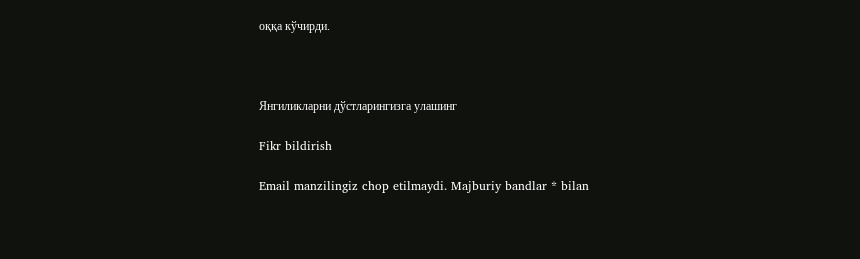оққа кўчирди.



Янгиликларни дўстларингизга улашинг

Fikr bildirish

Email manzilingiz chop etilmaydi. Majburiy bandlar * bilan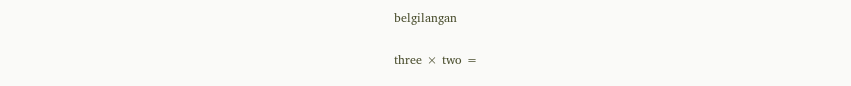belgilangan

three × two =